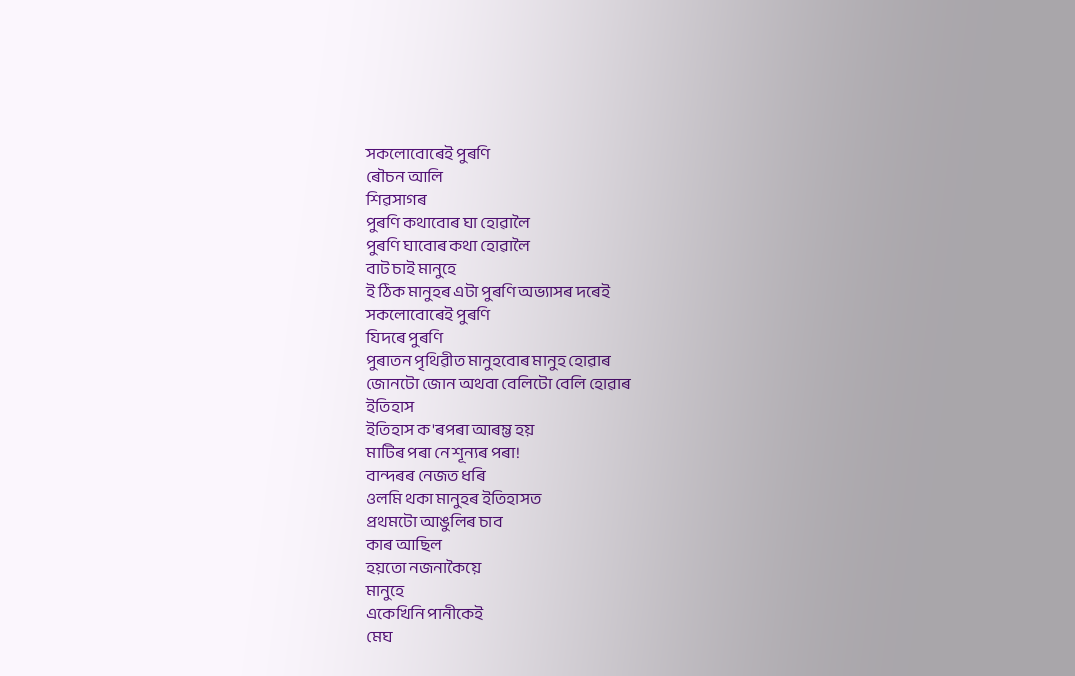সকলোবোৰেই পুৰণি
ৰৌচন আলি
শিৱসাগৰ
পুৰণি কথাবোৰ ঘা হোৱালৈ
পুৰণি ঘাবোৰ কথা হোৱালৈ
বাট চাই মানুহে
ই ঠিক মানুহৰ এটা পুৰণি অভ্যাসৰ দৰেই
সকলোবোৰেই পুৰণি
যিদৰে পুৰণি
পুৰাতন পৃথিৱীত মানুহবোৰ মানুহ হোৱাৰ
জোনটো জোন অথবা বেলিটো বেলি হোৱাৰ
ইতিহাস
ইতিহাস ক'ৰপৰা আৰম্ভ হয়
মাটিৰ পৰা নে শূন্যৰ পৰা!
বান্দৰৰ নেজত ধৰি
ওলমি থকা মানুহৰ ইতিহাসত
প্ৰথমটো আঙুলিৰ চাব
কাৰ আছিল
হয়তো নজনাকৈয়ে
মানুহে
একেখিনি পানীকেই
মেঘ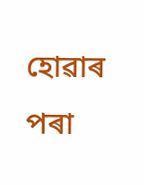হোৱাৰ পৰা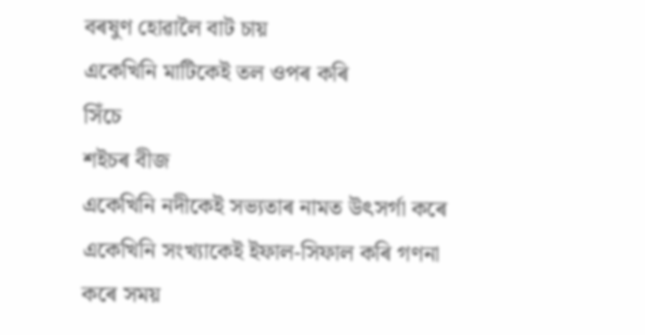বৰষুণ হোৱালৈ বাট চায়
একেখিনি মাটিকেই তল ওপৰ কৰি
সিঁচে
শইচৰ বীজ
একেখিনি নদীকেই সভ্যতাৰ নামত উৎসৰ্গা কৰে
একেখিনি সংখ্যাকেই ইফাল-সিফাল কৰি গণনা কৰে সময়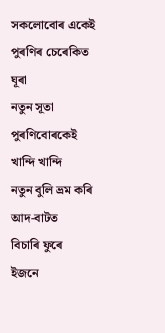সকলোবোৰ একেই
পুৰণিৰ চেৰেকিত ঘূৰা
নতুন সূতা
পুৰণিবোৰকেই
খান্দি খান্দি
নতুন বুলি ভ্ৰম কৰি
আদ-বাটত
বিচাৰি ফুৰে
ইজনে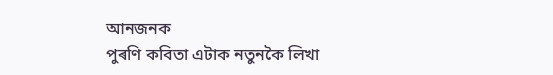আনজনক
পুৰণি কবিতা এটাক নতুনকৈ লিখা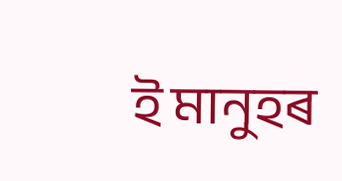ই মানুহৰ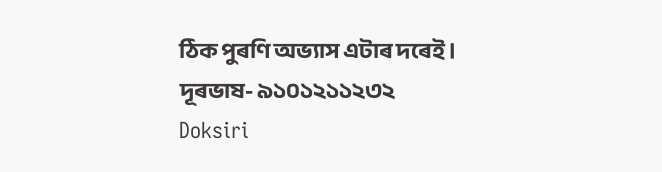ঠিক পুৰণি অভ্যাস এটাৰ দৰেই ।
দূৰভাষ- ৯১০১২১১২৩২
Doksiri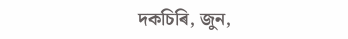দকচিৰি, জুন,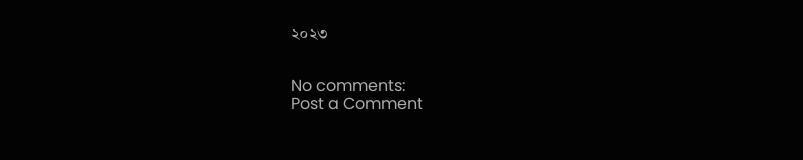২০২৩


No comments:
Post a Comment